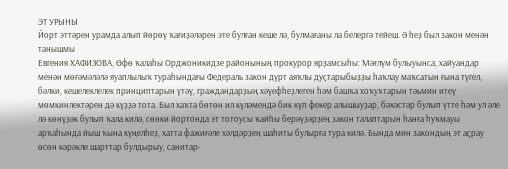ЭТ УРЫНЫ
Йорт эттәрен урамда алып йөрөү ҡағиҙәләрен эте булған кеше лә, булмағаны ла белергә тейеш. Ә һеҙ был закон менән танышмы
Евгения ХАФИЗОВА, Өфө ҡалаһы Орджоникидзе районының прокурор ярҙамсыһы: Мәғлүм булыуынса, хайуандар менән мөғәмәләлә яуаплылыҡ тураһындағы Федераль закон дүрт аяҡлы дуҫтарыбыҙҙы һаҡлау маҡсатын ғына түгел, бәлки, кешелеклелек принциптарын үтәү, граждандарҙың хәүефһеҙлеген һәм башҡа хоҡуҡтарын тәьмин итеү мөмкинлектәрен дә күҙҙә тота. Был хаҡта бөтөн ил күләмендә бик күп фекер алышыуҙар, бәхәстәр булып үтте һәм ул әле лә көнүҙәк булып ҡала килә, сөнки йортонда эт тотоусы ҡайһы берәүҙәрҙең закон талаптарын һанға һуҡмауы арҡаһында йыш ҡына күңелһеҙ, хатта фажиғәле хәлдәрҙең шаһиты булырға тура килә. Бында мин закондың эт аҫрау өсөн кәрәкле шарттар булдырыу, санитар-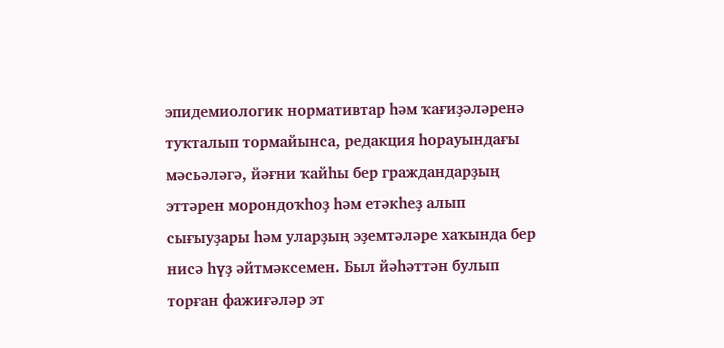эпидемиологик нормативтар һәм ҡағиҙәләренә туҡталып тормайынса, редакция һорауындағы мәсьәләгә, йәғни ҡайһы бер граждандарҙың эттәрен морондоҡһоҙ һәм етәкһеҙ алып сығыуҙары һәм уларҙың эҙемтәләре хаҡында бер нисә һүҙ әйтмәксемен. Был йәһәттән булып торған фажиғәләр эт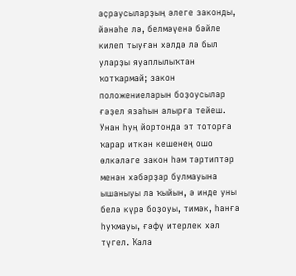аҫраусыларҙың әлеге законды, йәнәһе лә, белмәүенә бәйле килеп тыуған хәлдә лә был уларҙы яуаплылыҡтан ҡотҡармай; закон положениеларын боҙоусылар ғәҙел язаһын алырға тейеш. Унан һуң йортонда эт тоторға ҡарар иткән кешенең ошо өлкәләге закон һәм тәртиптәр менән хәбәрҙар булмауына ышаныуы ла ҡыйын, ә инде уны белә күрә боҙоуы, тимәк, һанға һуҡмауы, ғәфү итерлек хәл түгел. Ҡала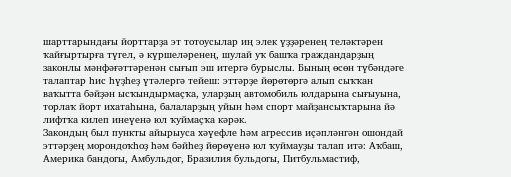шарттарындағы йорттарҙа эт тотоусылар иң элек үҙҙәренең теләктәрен ҡайғыртырға түгел, ә күршеләренең, шулай уҡ башҡа граждандарҙың законлы мәнфәғәттәренән сығып эш итергә бурыслы. Бының өсөн түбәндәге талаптар һис һүҙһеҙ үтәлергә тейеш: эттәрҙе йөрөтөргә алып сыҡҡан ваҡытта бәйҙән ысҡындырмаҫҡа, уларҙың автомобиль юлдарына сығыуына, торлаҡ йорт ихатаһына, балаларҙың уйын һәм спорт майҙансыҡтарына йә лифтҡа килеп инеүенә юл ҡуймаҫҡа кәрәк.
Закондың был пункты айырыуса хәүефле һәм агрессив иҫәпләнгән ошондай эттәрҙең морондоҡһоҙ һәм бәйһеҙ йөрөүенә юл ҡуймауҙы талап итә: Аҡбаш, Америка бандогы, Амбульдог, Бразилия бульдогы, Питбульмастиф,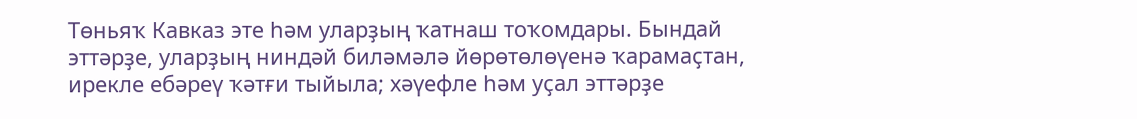Төньяҡ Кавказ эте һәм уларҙың ҡатнаш тоҡомдары. Бындай эттәрҙе, уларҙың ниндәй биләмәлә йөрөтөлөүенә ҡарамаҫтан, ирекле ебәреү ҡәтғи тыйыла; хәүефле һәм уҫал эттәрҙе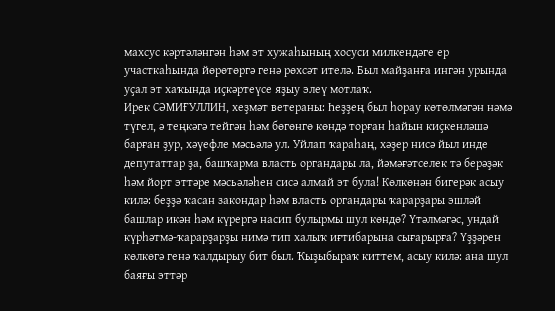махсус кәртәләнгән һәм эт хужаһының хосуси милкендәге ер участкаһында йөрөтөргә генә рөхсәт ителә. Был майҙанға ингән урында уҫал эт хаҡында иҫкәртеүсе яҙыу элеү мотлаҡ.
Ирек СӘМИҒУЛЛИН, хеҙмәт ветераны: Һеҙҙең был һорау көтөлмәгән нәмә түгел, ә теңкәгә тейгән һәм бөгөнгө көндә торған һайын киҫкенләшә барған ҙур, хәүефле мәсьәлә ул. Уйлап ҡараһаң, хәҙер нисә йыл инде депутаттар ҙа, башҡарма власть органдары ла, йәмәғәтселек тә берәҙәк һәм йорт эттәре мәсьәләһен сисә алмай эт була! Көлкөнән бигерәк асыу килә: беҙҙә ҡасан закондар һәм власть органдары ҡарарҙары эшләй башлар икән һәм күрергә насип булырмы шул көндө? Үтәлмәгәс, ундай күрһәтмә-ҡарарҙарҙы нимә тип халыҡ иғтибарына сығарырға? Үҙҙәрен көлкөгә генә ҡалдырыу бит был. Ҡыҙыбыраҡ киттем, асыу килә: ана шул баяғы эттәр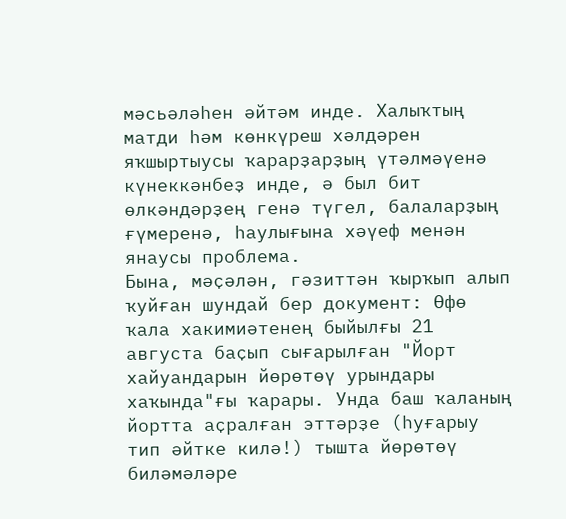мәсьәләһен әйтәм инде. Халыҡтың матди һәм көнкүреш хәлдәрен яҡшыртыусы ҡарарҙарҙың үтәлмәүенә күнеккәнбеҙ инде, ә был бит өлкәндәрҙең генә түгел, балаларҙың ғүмеренә, һаулығына хәүеф менән янаусы проблема.
Бына, мәҫәлән, гәзиттән ҡырҡып алып ҡуйған шундай бер документ: Өфө ҡала хакимиәтенең быйылғы 21 августа баҫып сығарылған "Йорт хайуандарын йөрөтөү урындары хаҡында"ғы ҡарары. Унда баш ҡаланың йортта аҫралған эттәрҙе (һуғарыу тип әйтке килә!) тышта йөрөтөү биләмәләре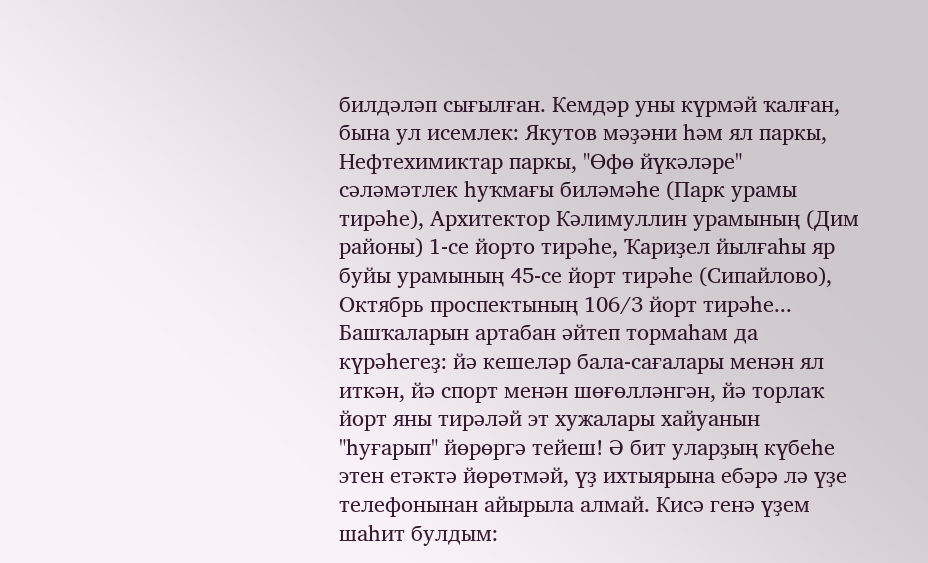билдәләп сығылған. Кемдәр уны күрмәй ҡалған, бына ул исемлек: Якутов мәҙәни һәм ял паркы, Нефтехимиктар паркы, "Өфө йүкәләре" сәләмәтлек һуҡмағы биләмәһе (Парк урамы тирәһе), Архитектор Кәлимуллин урамының (Дим районы) 1-се йорто тирәһе, Ҡариҙел йылғаһы яр буйы урамының 45-се йорт тирәһе (Сипайлово), Октябрь проспектының 106/3 йорт тирәһе... Башҡаларын артабан әйтеп тормаһам да күрәһегеҙ: йә кешеләр бала-сағалары менән ял иткән, йә спорт менән шөғөлләнгән, йә торлаҡ йорт яны тирәләй эт хужалары хайуанын "һуғарып" йөрөргә тейеш! Ә бит уларҙың күбеһе этен етәктә йөрөтмәй, үҙ ихтыярына ебәрә лә үҙе телефонынан айырыла алмай. Кисә генә үҙем шаһит булдым: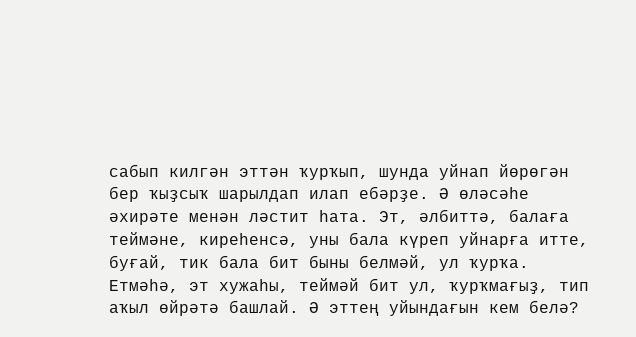сабып килгән эттән ҡурҡып, шунда уйнап йөрөгән бер ҡыҙсыҡ шарылдап илап ебәрҙе. Ә өләсәһе әхирәте менән ләстит һата. Эт, әлбиттә, балаға теймәне, киреһенсә, уны бала күреп уйнарға итте, буғай, тик бала бит быны белмәй, ул ҡурҡа. Етмәһә, эт хужаһы, теймәй бит ул, ҡурҡмағыҙ, тип аҡыл өйрәтә башлай. Ә эттең уйындағын кем белә?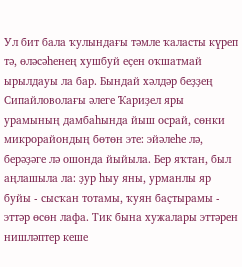Ул бит бала ҡулындағы тәмле ҡаласты күреп тә, өләсәһенең хушбуй еҫен оҡшатмай ырылдауы ла бар. Бындай хәлдәр беҙҙең Сипайловолағы әлеге Ҡариҙел яры урамының дамбаһында йыш осрай, сөнки микрорайондың бөтөн эте: эйәлеһе лә, берәҙәге лә ошонда йыйыла. Бер яҡтан, был аңлашыла ла: ҙур һыу яны, урманлы яр буйы - сысҡан тотамы, ҡуян баҫтырамы - эттәр өсөн лафа. Тик бына хужалары эттәрен нишләптер кеше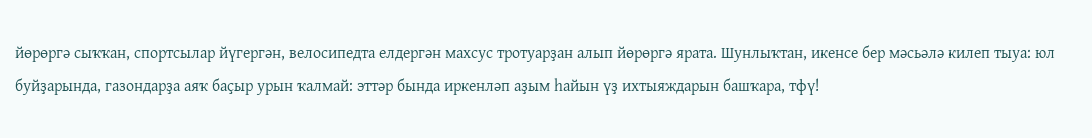йөрөргә сыҡҡан, спортсылар йүгергән, велосипедта елдергән махсус тротуарҙан алып йөрөргә ярата. Шунлыҡтан, икенсе бер мәсьәлә килеп тыуа: юл буйҙарында, газондарҙа аяҡ баҫыр урын ҡалмай: эттәр бында иркенләп аҙым һайын үҙ ихтыяждарын башҡара, тфү!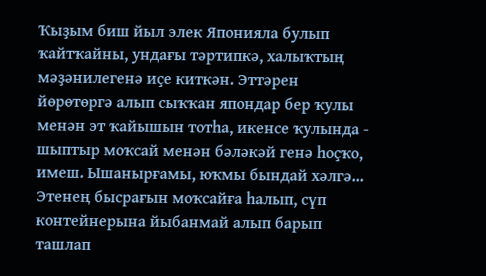Ҡыҙым биш йыл элек Японияла булып ҡайтҡайны, ундағы тәртипкә, халыҡтың мәҙәнилегенә иҫе киткән. Эттәрен йөрөтөргә алып сыҡҡан япондар бер ҡулы менән эт ҡайышын тотһа, икенсе ҡулында - шыптыр моҡсай менән бәләкәй генә һоҫҡо, имеш. Ышанырғамы, юҡмы бындай хәлгә... Этенең бысрағын моҡсайға һалып, сүп контейнерына йыбанмай алып барып ташлап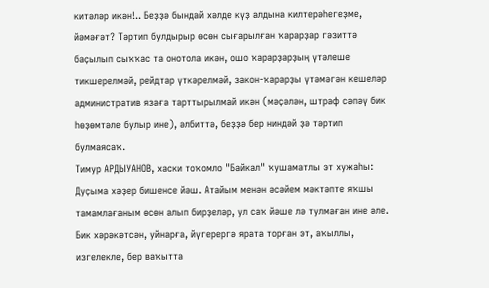китәләр икән!.. Беҙҙә бындай хәлде күҙ алдына килтерәһегеҙме, йәмәғәт? Тәртип булдырыр өсөн сығарылған ҡарарҙар гәзиттә баҫылып сыҡҡас та онотола икән, ошо ҡарарҙарҙың үтәлеше тикшерелмәй, рейдтар үткәрелмәй, закон-ҡарарҙы үтәмәгән кешеләр административ язаға тарттырылмай икән (мәҫәлән, штраф сәпәү бик һөҙөмтәле булыр ине), әлбиттә, беҙҙә бер ниндәй ҙә тәртип булмаясаҡ.
Тимур АРДЫУАНОВ, хаски тоҡомло "Байкал" ҡушаматлы эт хужаһы: Дуҫыма хәҙер бишенсе йәш. Атайым менән әсәйем мәктәпте яҡшы тамамлағаным өсөн алып бирҙеләр, ул саҡ йәше лә тулмаған ине әле. Бик хәрәкәтсән, уйнарға, йүгерергә ярата торған эт, аҡыллы, изгелекле, бер ваҡытта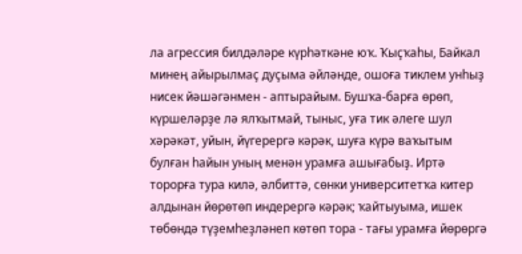ла агрессия билдәләре күрһәткәне юҡ. Ҡыҫҡаһы, Байкал минең айырылмаҫ дуҫыма әйләнде, ошоға тиклем унһыҙ нисек йәшәгәнмен - аптырайым. Бушҡа-барға өрөп, күршеләрҙе лә ялҡытмай, тыныс, уға тик әлеге шул хәрәкәт, уйын, йүгерергә кәрәк, шуға күрә ваҡытым булған һайын уның менән урамға ашығабыҙ. Иртә торорға тура килә, әлбиттә, сөнки университетҡа китер алдынан йөрөтөп индерергә кәрәк; ҡайтыуыма, ишек төбөндә түҙемһеҙләнеп көтөп тора - тағы урамға йөрөргә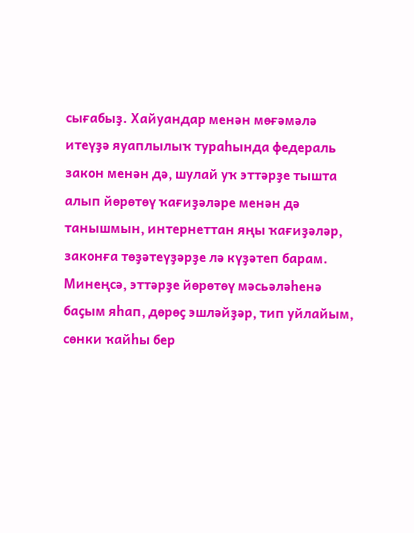сығабыҙ. Хайуандар менән мөғәмәлә итеүҙә яуаплылыҡ тураһында федераль закон менән дә, шулай уҡ эттәрҙе тышта алып йөрөтөү ҡағиҙәләре менән дә танышмын, интернеттан яңы ҡағиҙәләр, законға төҙәтеүҙәрҙе лә күҙәтеп барам. Минеңсә, эттәрҙе йөрөтөү мәсьәләһенә баҫым яһап, дөрөҫ эшләйҙәр, тип уйлайым, сөнки ҡайһы бер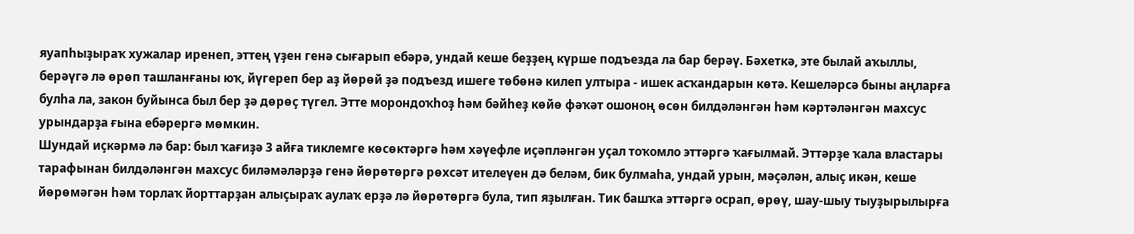яуапһыҙыраҡ хужалар иренеп, эттең үҙен генә сығарып ебәрә, ундай кеше беҙҙең күрше подъезда ла бар берәү. Бәхеткә, эте былай аҡыллы, берәүгә лә өрөп ташланғаны юҡ, йүгереп бер аҙ йөрөй ҙә подъезд ишеге төбөнә килеп ултыра - ишек асҡандарын көтә. Кешеләрсә быны аңларға булһа ла, закон буйынса был бер ҙә дөрөҫ түгел. Этте морондоҡһоҙ һәм бәйһеҙ көйө фәҡәт ошоноң өсөн билдәләнгән һәм кәртәләнгән махсус урындарҙа ғына ебәрергә мөмкин.
Шундай иҫкәрмә лә бар: был ҡағиҙә 3 айға тиклемге көсөктәргә һәм хәүефле иҫәпләнгән уҫал тоҡомло эттәргә ҡағылмай. Эттәрҙе ҡала властары тарафынан билдәләнгән махсус биләмәләрҙә генә йөрөтөргә рөхсәт ителеүен дә беләм, бик булмаһа, ундай урын, мәҫәлән, алыҫ икән, кеше йөрөмәгән һәм торлаҡ йорттарҙан алыҫыраҡ аулаҡ ерҙә лә йөрөтөргә була, тип яҙылған. Тик башҡа эттәргә осрап, өрөү, шау-шыу тыуҙырылырға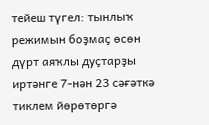тейеш түгел: тынлыҡ режимын боҙмаҫ өсөн дүрт аяҡлы дуҫтарҙы иртәнге 7-нән 23 сәғәткә тиклем йөрөтөргә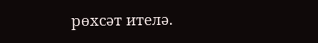рөхсәт ителә.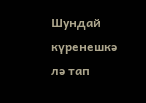Шундай күренешкә лә тап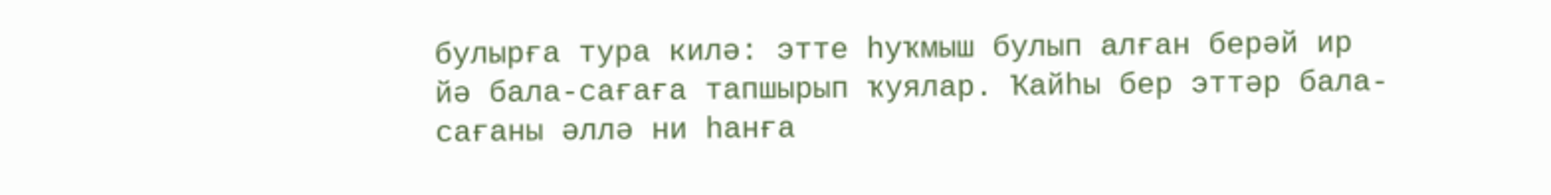булырға тура килә: этте һуҡмыш булып алған берәй ир йә бала-сағаға тапшырып ҡуялар. Ҡайһы бер эттәр бала-сағаны әллә ни һанға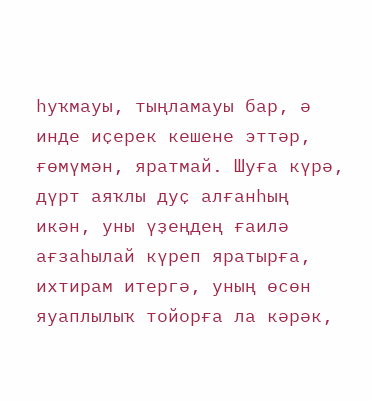һуҡмауы, тыңламауы бар, ә инде иҫерек кешене эттәр, ғөмүмән, яратмай. Шуға күрә, дүрт аяҡлы дуҫ алғанһың икән, уны үҙеңдең ғаилә ағзаһылай күреп яратырға, ихтирам итергә, уның өсөн яуаплылыҡ тойорға ла кәрәк,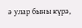ә улар быны күрә,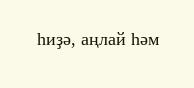һиҙә, аңлай һәм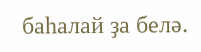баһалай ҙа белә.